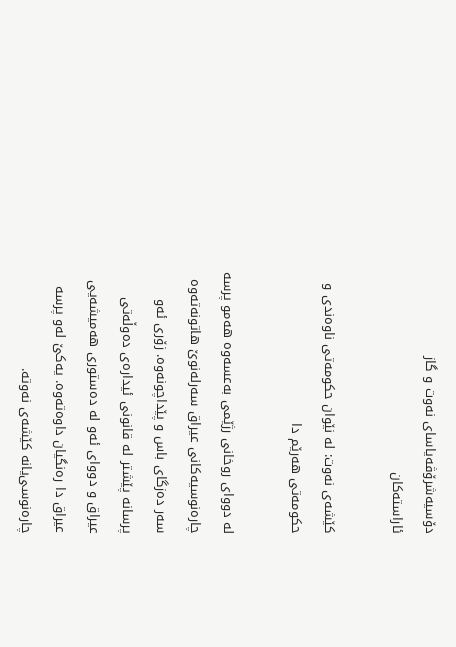دۆسیه‌شرۆڤه‌یاسای نه‌وت و گاز
ئاراستەکان

کێشه‌ی نه‌وت: له‌ نێوان حکومه‌تی ناوه‌ندی و حکومه‌تی هه‌رێم دا

له‌ دووای روخانی رژێمی به‌عسه‌وه‌ هه‌مو پرسه‌ چاره‌نوسیه‌کانی عیراق سه‌رله‌نوێ هاتونه‌ته‌وه‌ سه‌ر ده‌زگای باس و پێداچونه‌وه‌. زۆری ئه‌و پرسانه‌ پێشتر له‌ قانونی ئیداره‌ی ده‌وڵه‌تی عیراق و دووای ئه‌و له‌ ده‌ستوری هه‌میشه‌یی عیراق دا ره‌نگیان داوه‌ته‌وه‌. یه‌کێ له‌و پرسه‌ چاره‌نوسی‌یانه‌ کێشه‌ی نه‌وته‌.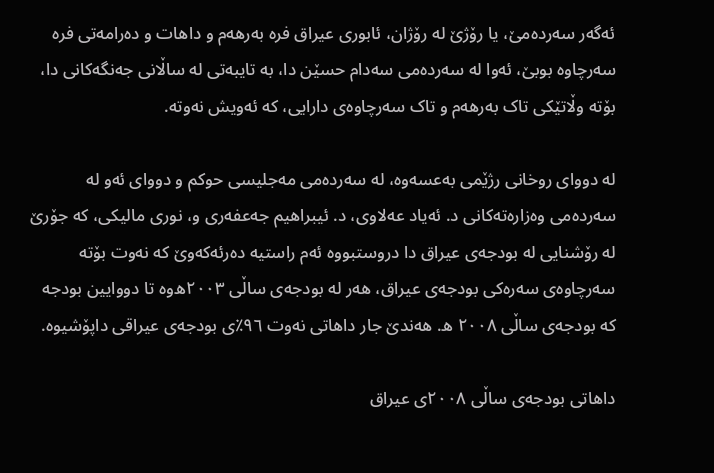ئه‌گه‌ر سه‌رده‌مێ، یا رۆژێ له‌ رۆژان، ئابوری عیراق فره‌ به‌رهه‌م و داهات و ده‌رامه‌تی فره‌ سه‌رچاوه‌ بوبێ، ئه‌وا له‌ سه‌رده‌می سه‌دام حسێن دا، به‌ تایبه‌تی له‌ ساڵانی جه‌نگه‌کانی دا، بۆته‌ وڵاتێکی تاک به‌رهه‌م و تاک سه‌رچاوه‌ی دارایی، که‌ ئه‌ویش نه‌وته‌.

له‌ دووای روخانی رژێمی به‌عسه‌وه، له‌ سه‌رده‌می مه‌جلیسی حوکم و دووای ئه‌و له‌ سه‌رده‌می وه‌زاره‌ته‌کانی د. ئه‌یاد عه‌لاوی، د. ئیبراهیم جه‌عفه‌ری و، نوری مالیکی،‌ که‌ جۆرێ له‌ رۆشنایی له‌ بودجه‌ی عیراق دا دروستبووه‌ ئه‌م راستیه‌ ده‌رئه‌که‌وێ که‌ نه‌وت بۆته‌ سه‌رچاوه‌ی سه‌ره‌کی بودجه‌ی عیراق، هه‌ر له‌ بودجه‌ی ساڵی ٢٠٠٣ه‌وه‌ تا دووایین بودجه‌ که‌ بودجه‌ی ساڵی ٢٠٠٨ ه‌. هه‌ندێ جار داهاتی نه‌وت ٩٦٪ی بودجه‌ی عیراقی داپۆشیوه‌.

داهاتی بودجه‌ی ساڵی ٢٠٠٨ی عیراق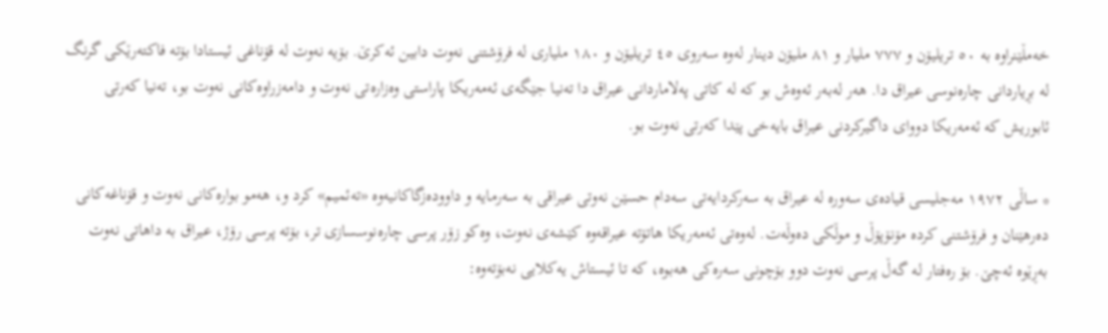خه‌مڵێنراوه‌ به‌ ٥٠ تریلیۆن و ٧٧٧ ملیار و ٨١ ملیۆن دینار له‌وه سه‌روی‌ ٤٥ تریلیۆن و ١٨٠ ملیاری له‌ فرۆشتنی نه‌وت دابین ئه‌کرێ. بۆیه‌ نه‌وت له‌ قۆناغی ئیستادا بۆته‌ فاکته‌رێکی گرنگ له‌ بڕیاردانی چاره‌نوسی عیراق دا. هه‌ر له‌به‌ر ئه‌وه‌ش بو که‌ له‌ کاتی په‌لاماردانی عیراق دا ته‌نیا جێگه‌ی ئه‌مه‌ریکا پاراستی وه‌زاره‌تی نه‌وت و دامه‌زراوه‌کانی نه‌وت بو، ته‌نیا که‌رتی ئابوریش که‌ ئه‌مه‌ریکا دووای داگیرکردنی عیراق بایه‌خی پێدا که‌رتی نه‌وت بو.

* ساڵی ١٩٧٢ مه‌جلیسی قیاده‌ی سه‌وره‌ له‌ عیراق به‌ سه‌رکردایه‌تی سه‌دام حسێن نه‌وتی عیراقی به‌ سه‌رمایه‌ و داووده‌زگاکانیه‌وه‌ «ته‌ئمیم» کرد و، هه‌مو بواره‌کانی نه‌وت و قۆناغه‌کانی ده‌رهێنان و فرۆشتنی کرده‌ مۆنۆپۆڵ و موڵکی ده‌وڵه‌ت. له‌وه‌تی ئه‌مه‌ریکا هاتۆته‌ عیراقه‌وه‌ کێشه‌ی نه‌وت، وه‌کو زۆر پرسی چاره‌نوسسازی تر، بۆته‌ پرسی رۆژ، عیراق به‌ داهاتی نه‌وت به‌ڕێوه‌ ئه‌چێ. بۆ ره‌فتار له‌ گه‌ڵ‌ پرسی نه‌وت دوو بۆچونی سه‌ره‌کی هه‌بوه‌، که‌ تا ئیستاش یه‌کلایی نه‌بۆته‌وه‌: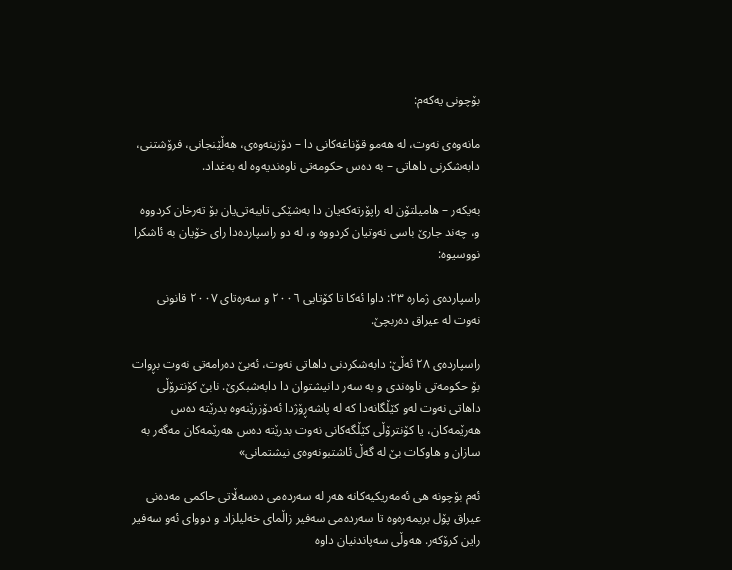بۆچونی یه‌که‌م:

مانه‌وه‌ی نه‌وت، له‌ هه‌مو قۆناغه‌کانی دا – دۆزینه‌وه‌ی، هه‌ڵێنجانی، فرۆشتنی، دابه‌شکرنی داهاتی – به‌ ده‌س حکومه‌تی ناوه‌ندیه‌وه‌ له‌ به‌غداد.

به‌یکه‌ر – هامیلتۆن له‌ راپۆرته‌که‌یان دا به‌شێکی تایبه‌تی‌یان بۆ ته‌رخان کردووه‌ و، چه‌ند جارێ باسی نه‌وتیان کردووه‌ و، له‌ دو راسپارده‌دا رای خۆیان به‌ ئاشکرا نووسیوه‌:

راسپارده‌ی ژماره‌ ٢٣: داوا ئه‌کا تا کۆتایی ٢٠٠٦ و سه‌ره‌تای ٢٠٠٧ قانونی نه‌وت له‌ عیراق ده‌ربچێ.

راسپارده‌ی ٢٨ ئه‌ڵێ: دابه‌شکردنی داهاتی نه‌وت، ئه‌بێ ده‌رامه‌تی نه‌وت بڕوات بۆ حکومه‌تی ناوه‌ندی و به‌ سه‌ر دانیشتوان دا دابه‌شبکرێ. نابێ کۆنترۆڵی داهاتی نه‌وت له‌و کێڵگانه‌دا که‌ له‌ پاشه‌ڕۆژدا ئه‌دۆزرێنه‌وه‌ بدرێته‌ ده‌س هه‌رێمه‌کان، یا کۆنترۆڵی کێڵگه‌کانی نه‌وت بدرێته‌ ده‌س هه‌رێمه‌کان مه‌گه‌ر به‌ سازان و هاوکات بێ له‌ گه‌ڵ‌ ئاشتبونه‌وه‌ی نیشتمانی»

ئه‌م بۆچونه‌ هی ئه‌مه‌ریکیه‌کانه‌ هه‌ر له‌ سه‌رده‌می ده‌سه‌ڵاتی حاکمی مه‌ده‌نی عیراق‌ پۆل بریمه‌ره‌وه‌ تا سه‌رده‌می سه‌فیر زاڵمای خه‌لیلزاد و دووای ئه‌و سه‌فیر راین کرۆکه‌ر. هه‌وڵی سه‌پاندنیان داوه‌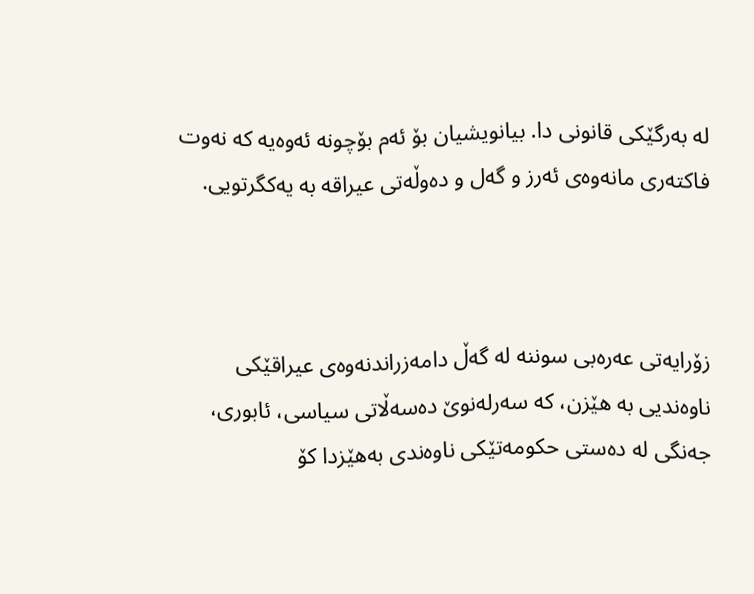له‌ به‌رگێکی قانونی دا. بیانویشیان بۆ ئه‌م بۆچونه‌ ئه‌وه‌یه‌ که‌ نه‌وت فاکته‌ری مانه‌وه‌ی ئه‌رز و گه‌ل و ده‌وڵه‌تی عیراقه‌ به‌ یه‌کگرتویی.



زۆرایه‌تی عه‌ره‌بی سوننه‌ له‌ گه‌ڵ‌ دامه‌زراندنه‌وه‌ی عیراقێکی ناوه‌ندیی به‌ هێزن، که‌ سه‌رله‌نوێ ده‌سه‌ڵاتی سیاسی، ئابوری، جه‌نگی له‌ ده‌ستی حکومه‌تێکی ناوه‌ندی به‌هێزدا کۆ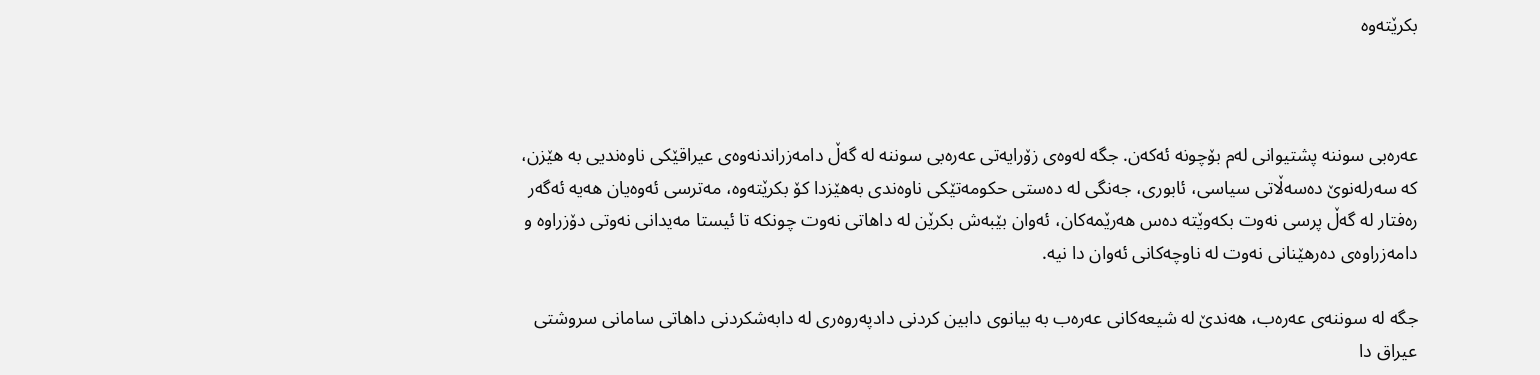بکرێته‌وه‌



عه‌ره‌بی سوننه‌ پشتیوانی له‌م بۆچونه‌ ئه‌که‌ن. جگه‌ له‌وه‌ی زۆرایه‌تی عه‌ره‌بی سوننه‌ له‌ گه‌ڵ‌ دامه‌زراندنه‌وه‌ی عیراقێکی ناوه‌ندیی به‌ هێزن، که‌ سه‌رله‌نوێ ده‌سه‌ڵاتی سیاسی، ئابوری، جه‌نگی له‌ ده‌ستی حکومه‌تێکی ناوه‌ندی به‌هێزدا کۆ بکرێته‌وه‌، مه‌ترسی ئه‌وه‌یان هه‌یه‌ ئه‌گه‌ر ره‌فتار له‌ گه‌ڵ‌ پرسی نه‌وت بکه‌وێته‌ ده‌س هه‌رێمه‌کان، ئه‌وان بێبه‌ش بکرێن له‌ داهاتی نه‌وت چونکه‌ تا ئیستا مه‌یدانی نه‌وتی دۆزراوه‌ و دامه‌زراوه‌ی ده‌ر‌هێنانی نه‌وت له‌ ناوچه‌کانی ئه‌وان دا نیه‌.

جگه‌ له‌ سوننه‌ی عه‌ره‌ب، هه‌ندێ له‌ شیعه‌کانی عه‌ره‌ب به‌ بیانوی دابین کردنی دادپه‌روه‌ری له‌ دابه‌شکردنی داهاتی سامانی سروشتی عیراق دا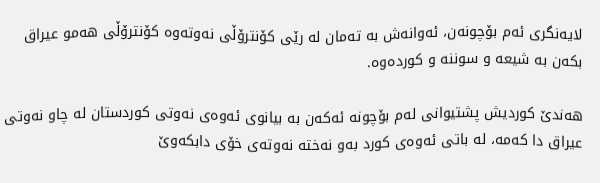لایه‌نگری ئه‌م بۆچونه‌ن، ئه‌وانه‌ش به‌ ته‌مان له‌ رێی کۆنترۆڵی نه‌وته‌وه‌ کۆنترۆڵی هه‌مو عیراق بکه‌ن به‌ شیعه‌ و سوننه‌ و کورده‌وه‌.

هه‌ندێ کوردیش پشتیوانی له‌م بۆچونه‌ ئه‌که‌ن به‌ بیانوی ئه‌وه‌ی نه‌وتی کوردستان له‌ چاو نه‌وتی عیراق دا که‌مه‌، له‌ باتی ئه‌وه‌ی کورد به‌و نه‌خته‌ نه‌وته‌ی خۆی دابکه‌وێ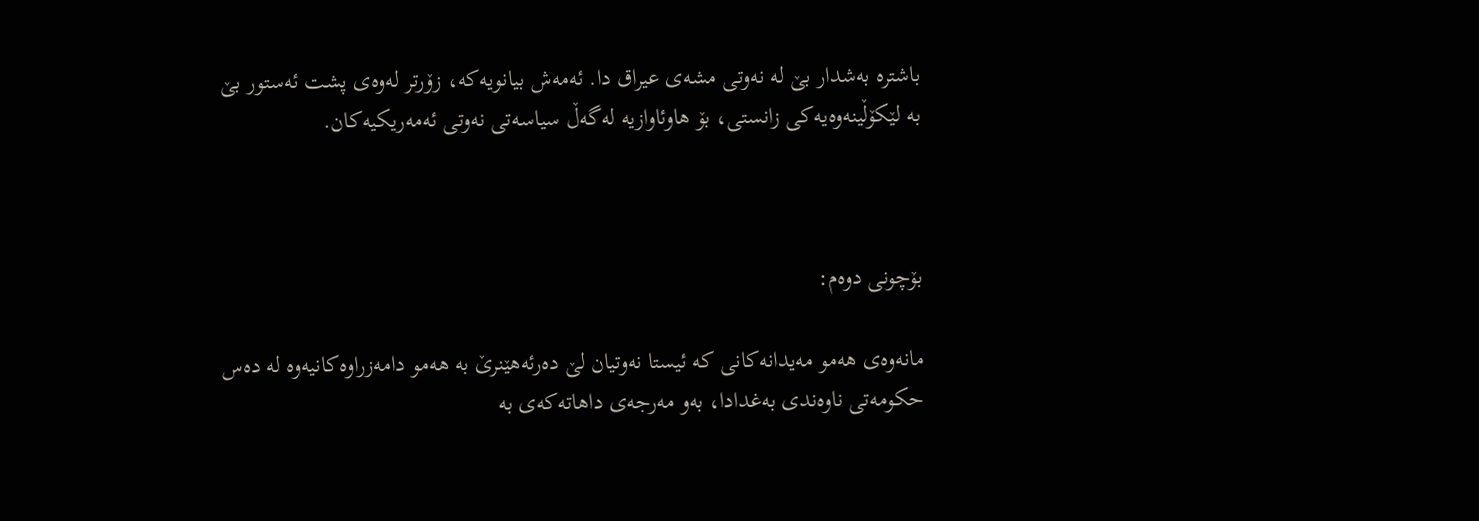باشتره‌ به‌شدار بێ له‌ نه‌وتی مشه‌ی عیراق دا. ئه‌مه‌ش بیانویه‌که‌، زۆرتر له‌وه‌ی پشت ئه‌ستور بێ به‌ لێکۆڵینه‌وه‌یه‌کی زانستی، بۆ هاوئاوازیه‌ له‌گه‌ڵ‌ سیاسه‌تی نه‌وتی ئه‌مه‌ریکیه‌کان‌.



بۆچونی دوه‌م:

مانه‌وه‌ی هه‌مو مه‌یدانه‌کانی که‌ ئیستا نه‌وتیان لێ ده‌رئه‌هێنرێ به‌ هه‌مو دامه‌زراوه‌کانیه‌وه‌ له‌ ده‌س حکومه‌تی ناوه‌ندی به‌غدادا‌، به‌و مه‌رجه‌ی داهاته‌که‌ی به‌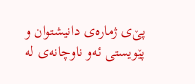پێ‌ی ژماره‌ی دانیشتوان و پێویستی ئه‌و ناوچانه‌ی له‌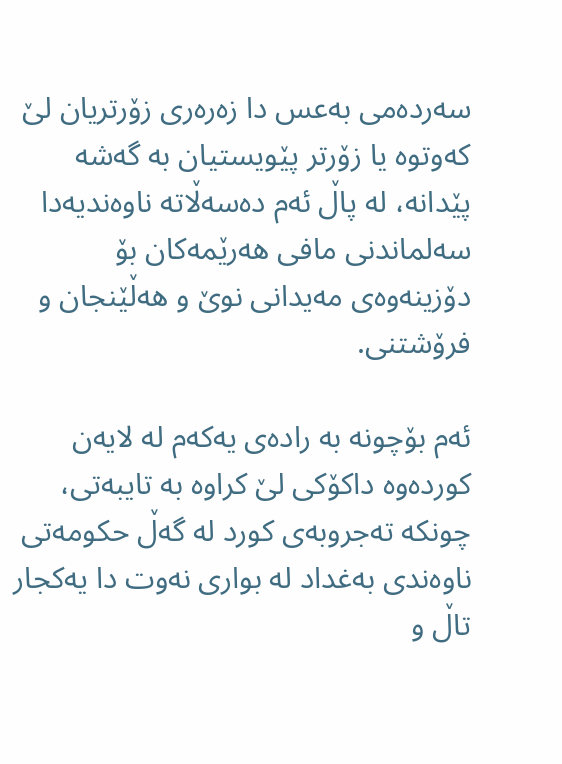سه‌رده‌می به‌عس دا زه‌ره‌ری زۆرتریان لێ که‌وتوه‌ یا زۆرتر پێویستیان به‌ گه‌شه‌ پێدانه‌، له‌ پاڵ ئه‌م ده‌سه‌ڵاته‌ ناوه‌ندیه‌دا سه‌لماندنی مافی هه‌رێمه‌کان بۆ دۆزینه‌وه‌ی مه‌یدانی نوێ و هه‌ڵێنجان و فرۆشتنی.

ئه‌م بۆچونه‌ به‌ راده‌ی یه‌که‌م له‌ لایه‌ن کورده‌وه‌ داکۆکی لێ کراوه به‌ تایبه‌تی، چونکه‌ ته‌جروبه‌ی کورد له‌ گه‌ڵ‌ حکومه‌تی ناوه‌ندی به‌غداد له‌ بواری نه‌و‌ت دا یه‌کجار تاڵ و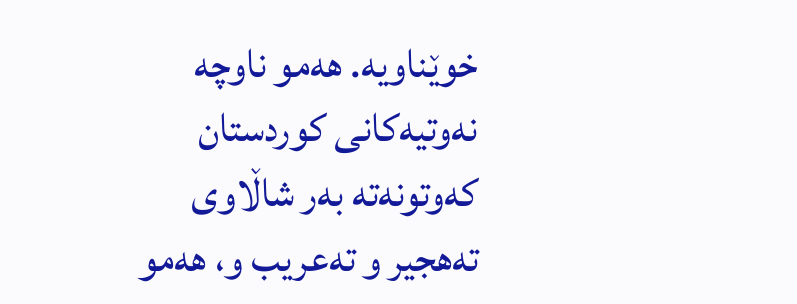خوێناویه‌. هه‌مو ناوچه‌ نه‌وتیه‌کانی کوردستان که‌وتونه‌ته‌ به‌ر شاڵاوی ته‌هجیر و ته‌عریب و، هه‌مو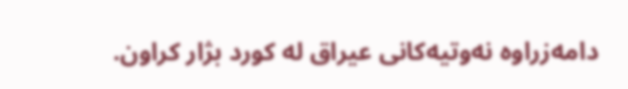دامه‌زراوه‌ نه‌وتیه‌کانی عیراق له‌ کورد بژار کراون‌.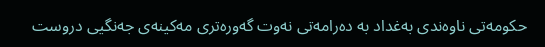حكومه‌تی ناوه‌ندی به‌غداد به‌ ده‌رامه‌تی نه‌وت گه‌وره‌تری مه‌کینه‌ی جه‌نگیی دروست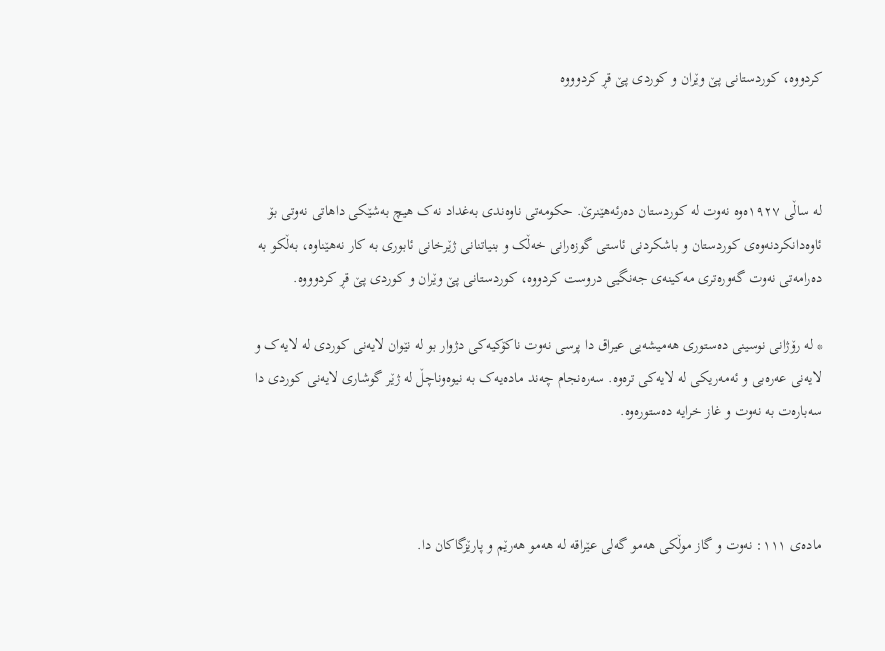کردووه‌، کوردستانی پێ وێران و کوردی پێ قڕ کردوووه‌



له‌ ساڵی ١٩٢٧ه‌وه‌ نه‌وت له‌ کوردستان ده‌رئه‌هێنرێ. حکومه‌تی ناوه‌ندی به‌غداد نه‌ک هیچ به‌شێکی داهاتی نه‌وتی بۆ ئاوه‌دانکردنه‌وه‌ی کوردستان و باشکردنی ئاستی گوزه‌رانی خه‌ڵک و بنیاتنانی ژێرخانی ئابوری به‌ کار نه‌هێناوه‌، به‌ڵکو به‌ ده‌رامه‌تی نه‌وت گه‌وره‌تری مه‌کینه‌ی جه‌نگیی دروست کردووه‌، کوردستانی پێ وێران و کوردی پێ قڕ کردوووه‌.

* له‌ رۆژانی نوسینی ده‌ستوری هه‌میشه‌یی عیراق دا پرسی نه‌وت ناکۆکیه‌کی دژوار بو له‌ نێوان لایه‌نی کوردی له‌ لایه‌ک و لایه‌نی عه‌ره‌بی و ئه‌مه‌ریکی له‌ لایه‌کی تره‌وه‌. سه‌ره‌نجام چه‌ند ماده‌یه‌ک به‌ نیوه‌وناچڵ له‌ ژێر گوشاری لایه‌نی کوردی دا سه‌باره‌ت به‌ نه‌وت و غاز خرایه‌ ده‌ستوره‌وه‌.



ماده‌ی ١١١: نه‌وت و گاز موڵکی هه‌مو گه‌لی عێراقه‌ له‌ هه‌مو هه‌رێم و پارێزگاکان دا.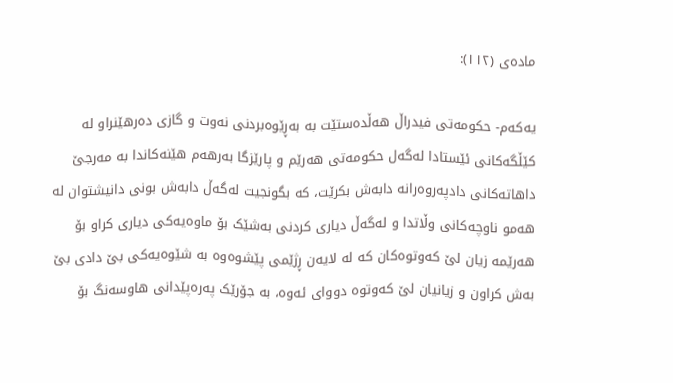ماده‌ی (١١٢):

یه‌که‌م- حکومه‌تی فیدراڵ هه‌ڵده‌ستێت به‌ به‌ڕێوه‌بردنی نه‌وت و گازی ده‌رهێنراو له‌ کێڵگه‌کانی ئێستادا له‌گه‌ل حکومه‌تی هه‌رێم و پارێزگا به‌رهه‌م هێنه‌کاندا به‌ مه‌رجێ داهاته‌کانی دادپه‌روه‌رانه‌ دابه‌ش بکرێت، که‌ بگونجیت له‌گه‌ڵ‌ دابه‌ش بونی دانیشتوان له‌ هه‌مو ناوچه‌کانی وڵاتدا و له‌گه‌ڵ‌ دیاری کردنی به‌شێک بۆ ماوه‌یه‌کی دیاری کراو بۆ هه‌رێمه‌ زیان لێ که‌وتوه‌کان که‌ له ‌لایه‌ن ڕژێمی پێشوه‌وه‌ به‌ شێوه‌یه‌کی بێ دادی بێ به‌ش کراون و زیانیان لێ که‌وتوه‌ دووای ئه‌وه‌، به‌ جۆرێک په‌ره‌پێدانی هاوسه‌نگ بۆ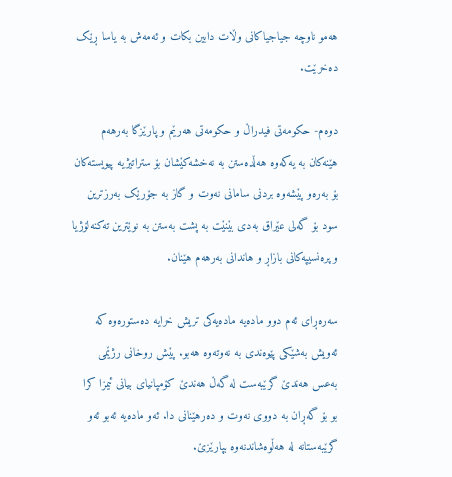هه‌مو ناوچه‌ جیاجیاکانی وڵات دابین بکات و ئه‌مه‌ش به‌ یاسا ڕێک ده‌خرێت.

دوه‌م- حکومه‌تی فیدراڵ و حکومه‌تی هه‌رێم و پارێزگا به‌رهه‌م هێنه‌کان به‌ یه‌که‌وه‌ هه‌ڵده‌ستن به‌ نه‌خشه‌کێشان بۆ ستراتیژیه‌ پیویسته‌کان بۆ به‌ره‌و پێشه‌وه‌ بردنی سامانی نه‌وت و گاز به‌ جۆرێک به‌رزترین سود بۆ گه‌لی عێراق به‌دی بێنێت به‌ پشت به‌ستن به‌ نوێترین ته‌کنه‌لۆژیا و پره‌نسیپه‌کانی بازاڕ و هاندانی به‌رهه‌م هێنان.

سه‌ره‌ڕای ئه‌م دوو ماده‌یه‌ ماده‌یه‌کی تریش خرایه‌ ده‌ستوره‌وه‌ که‌ ئه‌ویش به‌شێکی پێوه‌ندی به‌ نه‌وته‌وه‌ هه‌بو. پێش روخانی رژێمی به‌عس هه‌ندێ گرێبه‌ست له‌ گه‌ڵ‌ هه‌ندێ کۆمپانیای بیانی ئیمزا کرا بو بۆ گه‌ڕان به‌ دووی نه‌وت و ده‌رهێنانی دا. ئه‌و ماده‌یه‌ ئه‌بو ئه‌و گرێبه‌ستانه‌ له‌ هه‌ڵوه‌شاندنه‌وه‌ بپارێزێ.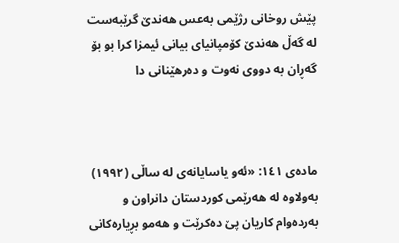پێش روخانی رژێمی به‌عس هه‌ندێ گرێبه‌ست له‌ گه‌ڵ‌ هه‌ندێ کۆمپانیای بیانی ئیمزا کرا بو بۆ گه‌ڕان به‌ دووی نه‌وت و ده‌رهێنانی دا



ماده‌ی ١٤١: «ئه‌و یاسایانه‌ی له‌ ساڵی (١٩٩٢) به‌ولاوه‌ له‌ هه‌رێمی کوردستان دانراون و به‌رده‌وام کاریان پێ ده‌کرێت و هه‌مو بڕیاره‌کانی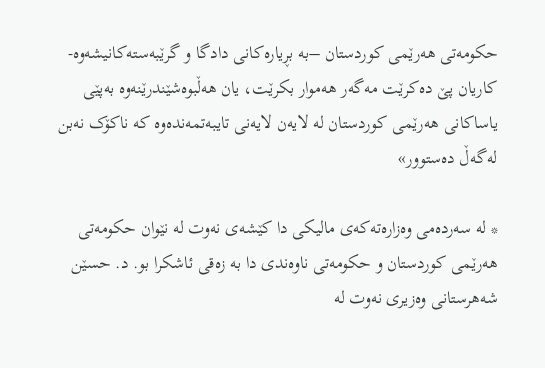حکومه‌تی هه‌رێمی کوردستان –به‌ بڕیاره‌کانی دادگا و گرێبه‌سته‌کانیشه‌وه‌- کاریان پێ ده‌کرێت مه‌گه‌ر هه‌موار بکرێت، یان هه‌ڵبوه‌شێندرێنه‌وه‌ به‌پێی یاساکانی هه‌رێمی کوردستان له‌ لایه‌ن لایه‌نی تایبه‌تمه‌نده‌وه‌ که‌ ناکۆک نه‌بن له‌گه‌ڵ ده‌ستوور»

* له‌ سه‌رده‌می وه‌زاره‌ته‌که‌ی مالیکی دا کێشه‌ی نه‌وت له‌ نێوان حکومه‌تی هه‌رێمی کوردستان و حکومه‌تی ناوه‌ندی دا به‌ زه‌قی ئاشکرا بو. د. حسێن شه‌هرستانی وه‌زیری نه‌وت له‌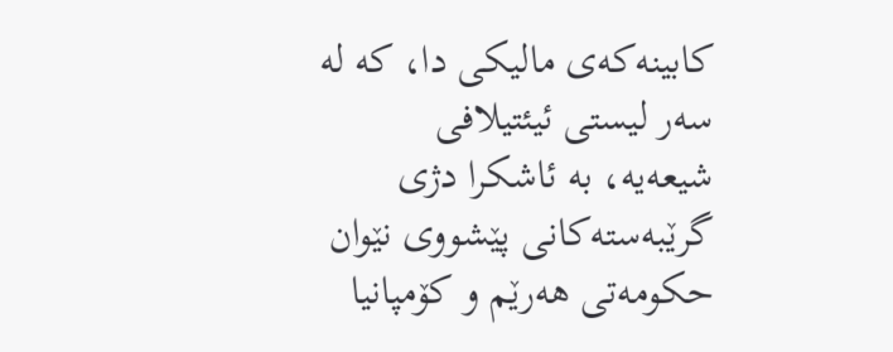کابینه‌که‌ی مالیکی دا، که‌ له‌ سه‌ر لیستی ئیئتیلافی شیعه‌یه‌، به‌ ئاشکرا دژی گرێبه‌سته‌کانی پێشووی نێوان حکومه‌تی هه‌رێم و کۆمپانیا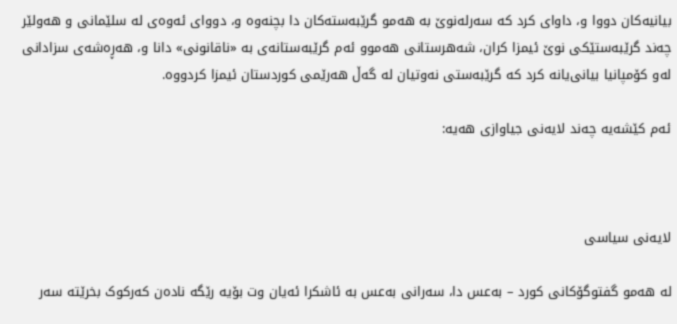بیانیه‌کان دووا و، داوای کرد که‌ سه‌رله‌نوێ به‌ هه‌مو گرێبه‌سته‌کان دا بچنه‌وه‌ و، دووای ئه‌وه‌ی له‌ سلێمانی و هه‌ولێر چه‌ند گرێبه‌ستێکی نوێ ئیمزا کران، شه‌هرستانی هه‌موو ئه‌م گرێبه‌ستانه‌ی به‌ «ناقانونی» دانا و، هه‌ڕه‌شه‌ی سزادانی له‌و کۆمپانیا بیانی‌یانه‌ کرد که‌ گرێبه‌ستی نه‌وتیان له‌ گه‌ڵ‌ هه‌رێمی کوردستان ئیمزا کردووه‌.

ئه‌م کێشه‌یه‌ چه‌ند لایه‌نی جیاوازی هه‌یه‌:



لایه‌نی سیاسی

له‌ هه‌مو گفتوگۆکانی کورد – به‌عس دا، سه‌رانی به‌عس به‌ ئاشکرا ئه‌یان وت بۆیه‌ رێگه‌ ناده‌ن که‌رکوک بخرێته‌ سه‌ر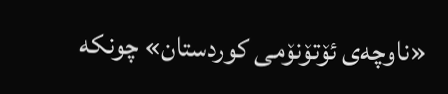«ناوچه‌ی ئۆتۆنۆمی کوردستان» چونکه‌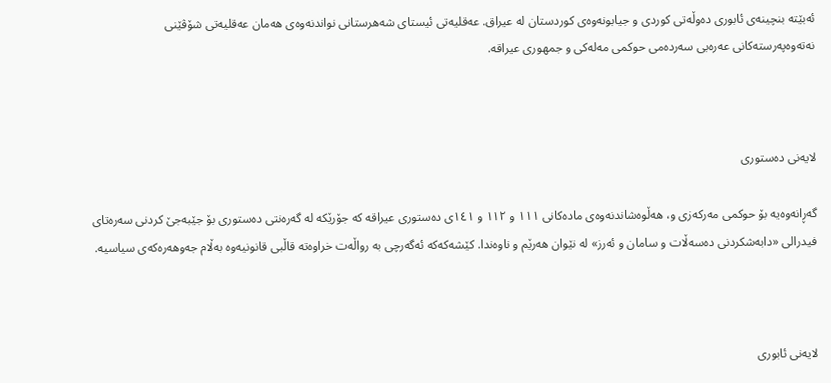ئه‌بێته‌ بنچینه‌ی ئابوری ده‌وڵه‌تی کوردی و جیابونه‌وه‌ی کوردستان له‌ عیراق. عه‌قلیه‌تی ئیستای شه‌هرستانی نواندنه‌وه‌ی هه‌مان عه‌قلیه‌تی شۆڤێنی نه‌ته‌وه‌په‌رسته‌کانی عه‌ره‌بی سه‌رده‌می حوکمی مه‌له‌کی و جمهوری عیراقه‌.



لایه‌نی ده‌ستوری

گه‌ڕانه‌وه‌یه‌ بۆ حوکمی مه‌رکه‌زی و، هه‌ڵوه‌شاندنه‌وه‌ی ماده‌کانی ١١١ و ١١٢ و ١٤١ی ده‌ستوری عیراقه‌ که‌ جۆرێکه‌ له‌ گه‌ره‌نتی ده‌ستوری بۆ جێبه‌جێ کردنی سه‌ره‌تای فیدرالی «دابه‌شکردنی ده‌سه‌ڵات و سامان و ئه‌رز» له‌ نێوان هه‌رێم و ناوه‌ندا. کێشه‌که‌که‌ ئه‌گه‌رچی به‌ رواڵه‌ت خراوه‌ته‌ قاڵبی قانونیه‌وه‌ به‌ڵام جه‌وهه‌ره‌که‌ی سیاسیه‌.



لایه‌نی ئابوری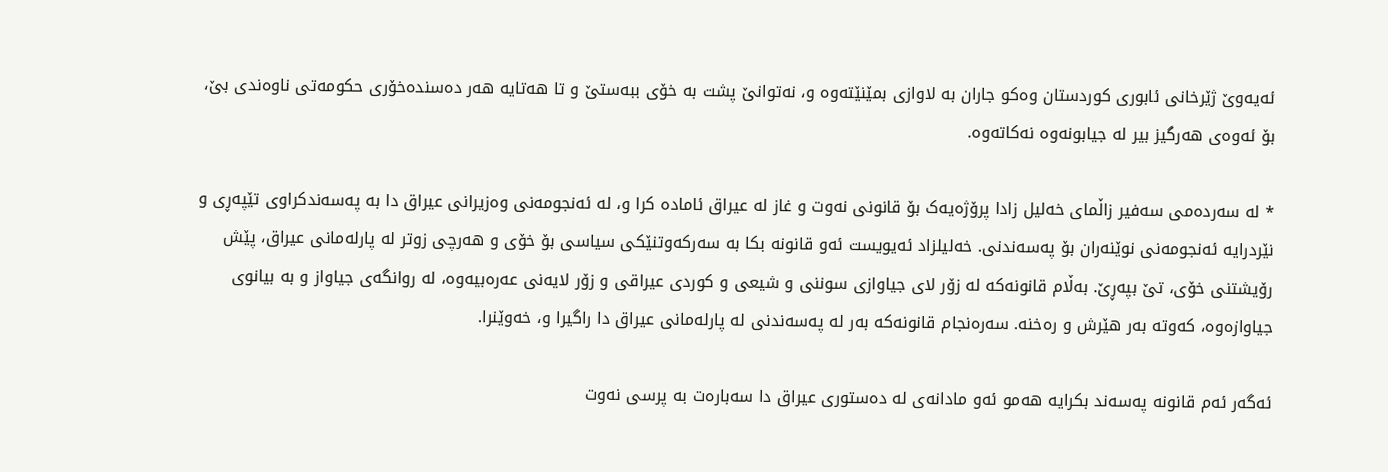ئه‌یه‌وێ ژێرخانی ئابوری کوردستان وه‌کو جاران به‌ لاوازی بمێنێته‌وه‌ و، نه‌توانێ پشت به‌ خۆی ببه‌ستێ و تا هه‌تایه‌ هه‌ر ده‌سنده‌خۆری حکومه‌تی ناوه‌ندی بێ، بۆ ئه‌وه‌ی هه‌رگیز بیر له‌ جیابونه‌وه‌ نه‌کاته‌وه‌.

* له‌ سه‌رده‌می سه‌فیر زاڵمای خه‌لیل زادا پرۆژه‌یه‌ک بۆ قانونی نه‌وت و غاز له‌ عیراق ئاماده‌ کرا و، له‌ ئه‌نجومه‌نی وه‌زیرانی عیراق دا به‌ په‌سه‌ندکراوی تێپه‌ڕی و نێردرایه‌ ئه‌نجومه‌نی نوێنه‌ران بۆ په‌سه‌ندنی. خه‌لیلزاد ئه‌یویست ئه‌و قانونه‌ بکا به‌ سه‌رکه‌وتنێکی سیاسی بۆ خۆی و هه‌رچی زوتر له‌ پارله‌مانی عیراق، پێش رۆیشتنی خۆی، تێ بپه‌ڕێ. به‌ڵام قانونه‌که‌ له‌ زۆر لای جیاوازی سوننی و شیعی و کوردی عیراقی و زۆر لایه‌نی عه‌ره‌بیه‌وه، له‌ روانگه‌ی جیاواز و به‌ بیانوی جیاوازه‌وه‌،‌ که‌وته‌ به‌ر هێرش و ره‌خنه‌. سه‌ره‌نجام قانونه‌که‌ به‌ر له‌ په‌سه‌ندنی له‌ پارله‌مانی عیراق دا راگیرا و، خه‌وێنرا.

ئه‌گه‌ر ئه‌م قانونه‌ په‌سه‌ند بکرایه ‌هه‌مو ئه‌و مادانه‌ی له‌ ده‌ستوری عیراق دا سه‌باره‌ت به‌ پرسی نه‌وت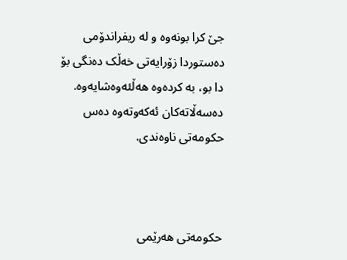جێ کرا بونه‌وه‌ و له‌ ریفراندۆمی ده‌ستوردا زۆرایه‌تی خه‌ڵک ده‌نگی بۆ دا بو، به‌ کرده‌وه‌ هه‌ڵئه‌وه‌شایه‌وه‌. ده‌سه‌ڵاته‌کان ئه‌که‌وته‌وه‌ ده‌س حکومه‌تی ناوه‌ندی.



حکومه‌تی هه‌رێمی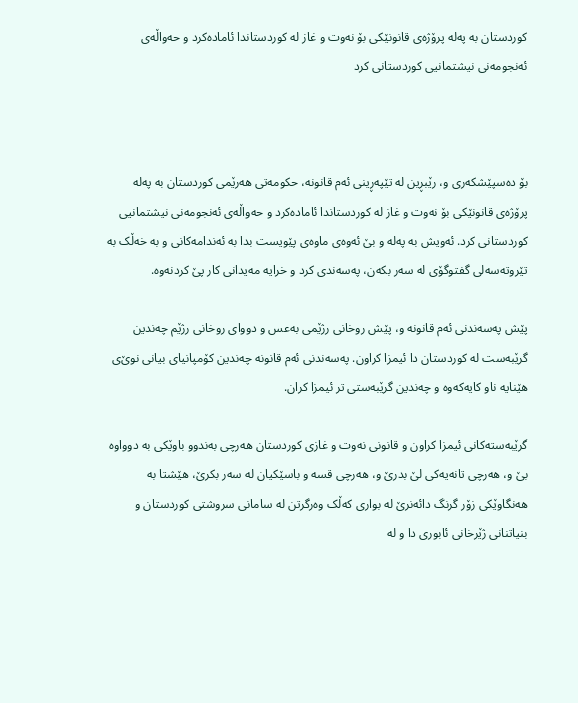کوردستان به‌ په‌له‌ پرۆژه‌ی قانونێکی بۆ نه‌وت و غاز له‌ کوردستاندا ئاماده‌کرد و حه‌واڵه‌ی ئه‌نجومه‌نی نیشتمانیی کوردستانی کرد



بۆ ده‌سپێشکه‌ری و، رێبڕین له‌ تێپه‌ڕینی ئه‌م قانونه‌، حکومه‌تی هه‌رێمی کوردستان به‌ په‌له‌ پرۆژه‌ی قانونێکی بۆ نه‌وت و غاز له‌ کوردستاندا ئاماده‌کرد و حه‌واڵه‌ی ئه‌نجومه‌نی نیشتمانیی کوردستانی کرد. ئه‌ویش به‌ په‌له‌ و بێ ئه‌وه‌ی ماوه‌ی پێویست بدا به‌ ئه‌ندامه‌کانی و به‌ خه‌ڵک به‌ تێروته‌سه‌لی گفتوگۆی له‌ سه‌ر بکه‌ن، په‌سه‌ندی کرد و خرایه‌ مه‌یدانی کار پێ کردنه‌وه‌.

پێش په‌سه‌ندنی ئه‌م قانونه‌ و، پێش روخانی رژێمی به‌عس و دووای روخانی رژێم چه‌ندین گرێبه‌ست له‌ کوردستان دا ئیمزا کراون. په‌سه‌ندنی ئه‌م قانونه‌ چه‌ندین کۆمپانیای بیانی نوێ‌ی هێنایه‌ ناو کایه‌که‌وه‌ و چه‌ندین گرێبه‌ستی تر ئیمزا کران.

گرێبه‌سته‌کانی ئیمزا کراون و قانونی نه‌وت و غازی کوردستان هه‌رچی به‌ندوو باوێکی به‌ دوواوه‌ بێ و، هه‌رچی تانه‌یه‌کی لێ بدرێ و، هه‌رچی قسه‌ و باسێکیان له‌ سه‌ر بکرێ، هێشتا به‌ هه‌نگاوێکی زۆر گرنگ دائه‌نرێ له‌ بواری که‌ڵک وه‌رگرتن له‌ سامانی سروشتی کوردستان و بنیاتنانی ژێرخانی ئابوری دا و له‌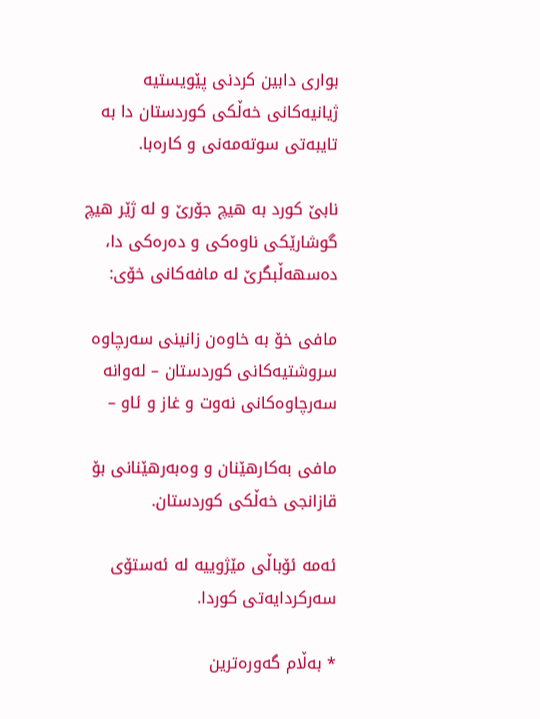بواری دابین کردنی پێویستیه‌ ژیانیه‌کانی خه‌ڵکی کوردستان دا به‌ تایبه‌تی سوته‌مه‌نی و کاره‌با.

نابێ کورد به‌ هیچ جۆرێ و له‌ ژێر هیچ گوشارێکی ناوه‌کی و ده‌ره‌کی دا، ده‌سهه‌ڵبگرێ له‌ مافه‌کانی خۆی:

مافی خۆ به‌ خاوه‌ن زانینی سه‌رچاوه‌ سروشتیه‌کانی کوردستان – له‌وانه‌ سه‌رچاوه‌کانی نه‌وت و غاز و ئاو –

مافی به‌کارهێنان و وه‌به‌رهێنانی بۆ قازانجی خه‌ڵکی کوردستان.

ئه‌مه‌ ئۆباڵی مێژوییه‌ له‌ ئه‌ستۆی سه‌رکردایه‌تی کوردا.

* به‌ڵام گه‌وره‌ترین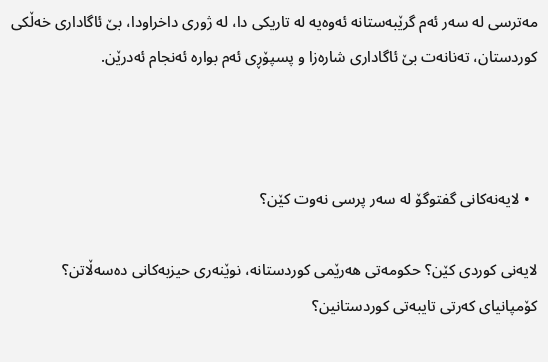مه‌ترسی له‌ سه‌ر ئه‌م گرێبه‌ستانه‌ ئه‌وه‌یه‌ له‌ تاریکی دا، له‌ ژوری داخراودا، بێ ئاگاداری خه‌ڵکی کوردستان، ته‌نانه‌ت بێ ئاگاداری شاره‌زا و پسپۆڕی ئه‌م بواره‌ ئه‌نجام ئه‌درێن.



  • لایه‌نه‌کانی گفتوگۆ له‌ سه‌ر پرسی نه‌وت کێن؟

لایه‌نی کوردی کێن؟ حکومه‌تی هه‌رێمی کوردستانه‌، نوێنه‌ری حیزبه‌کانی ده‌سه‌ڵاتن؟ کۆمپانیای که‌رتی تایبه‌تی کوردستانین؟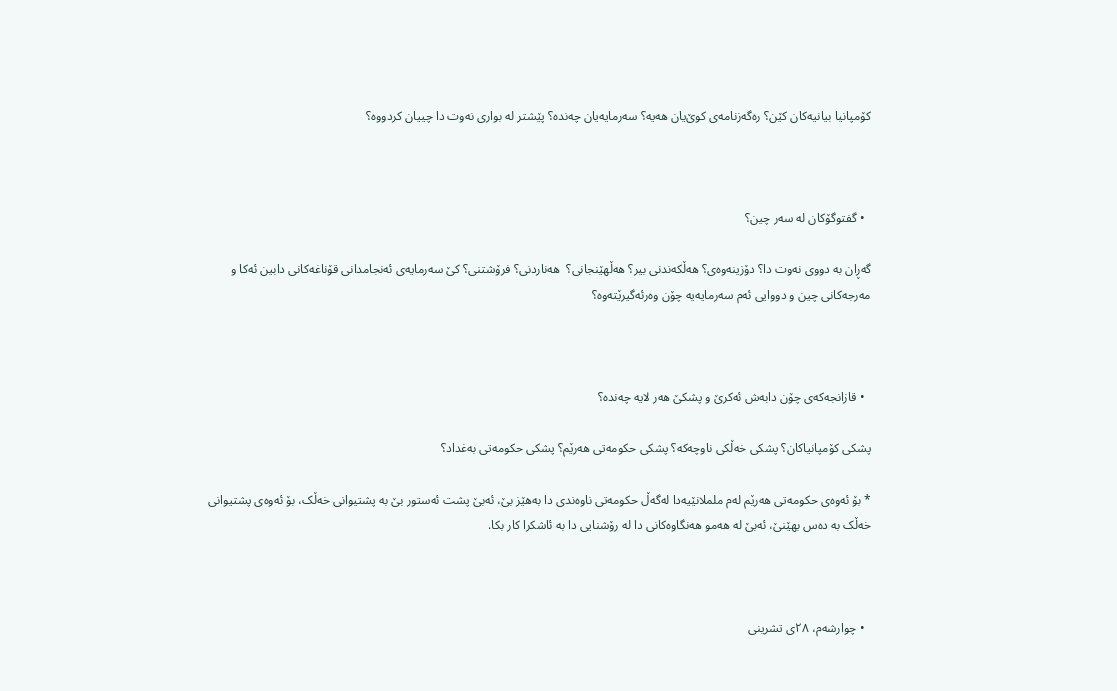کۆمپانیا بیانیه‌کان کێن؟ ره‌گه‌زنامه‌ی کوێ‌یان هه‌یه‌؟ سه‌رمایه‌یان چه‌نده‌؟ پێشتر له‌ بواری نه‌وت دا چییان کردووه‌؟



  • گفتوگۆکان له‌ سه‌ر چین؟

گه‌ڕان به‌ دووی نه‌وت دا؟ دۆزینه‌وه‌ی؟ هه‌ڵکه‌ندنی بیر؟ هه‌ڵهێنجانی؟  هه‌ناردنی؟ فرۆشتنی؟ کێ سه‌رمایه‌ی ئه‌نجامدانی قۆناغه‌کانی دابین ئه‌کا و مه‌رجه‌کانی چین و دووایی ئه‌م سه‌رمایه‌یه‌ چۆن وه‌رئه‌گیرێته‌وه‌؟



  • قازانجه‌که‌ی چۆن دابه‌ش ئه‌کرێ و پشکێ هه‌ر لایه‌ چه‌نده‌؟

پشکی کۆمپانیاکان؟ پشکی خه‌ڵکی ناوچه‌که‌؟ پشکی حکومه‌تی هه‌رێم؟ پشکی حکومه‌تی به‌غداد؟

* بۆ ئه‌وه‌ی حکومه‌تی هه‌رێم له‌م ململانێیه‌دا له‌گه‌ڵ‌ حکومه‌تی ناوه‌ندی دا به‌هێز بێ، ئه‌بێ پشت ئه‌ستور بێ به‌ پشتیوانی خه‌ڵک، بۆ ئه‌وه‌ی پشتیوانی خه‌ڵک به‌ ده‌س بهێنێ، ئه‌بێ له‌ هه‌مو هه‌نگاوه‌کانی دا له‌ رۆشنایی دا به‌ ئاشکرا کار بکا.



  • چوارشەم، ٢٨ی تشرینی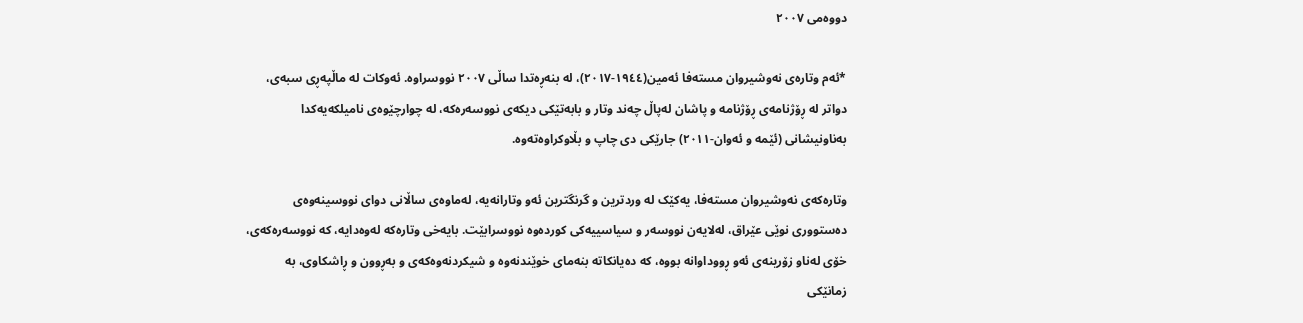دووەمی ٢٠٠٧

*ئەم وتارەی نەوشیروان مستەفا ئەمین(١٩٤٤-٢٠١٧)، لە بنەڕەتدا ساڵی ٢٠٠٧ نووسراوە. ئەوکات لە ماڵپەڕی سبەی، دواتر لە ڕۆژنامەی ڕۆژنامە و پاشان لەپاڵ چەند وتار و بابەتێکی دیکەی نووسەرەکە، لە چوارچێوەی نامیلکەیەکدا بەناونیشانی (ئێمە و ئەوان-٢٠١١) جارێکی دی چاپ و بڵاوکراوەتەوە.

وتارەکەی نەوشیروان مستەفا، یەکێک لە وردترین و گرنگترین ئەو وتارانەیە، لەماوەی ساڵانی دوای نووسینەوەی دەستووری نوێی عێراق، لەلایەن نووسەر و سیاسییەکی کوردەوە نووسرابێت. بایەخی وتارەکە لەوەدایە، کە نووسەرەکەی، خۆی لەناو زۆرینەی ئەو ڕووداوانە بووە، کە دەیانکاتە بنەمای خوێندنەوە و شیکردنەوەکەی و بەڕوون و ڕاشکاوی، بە زمانێکی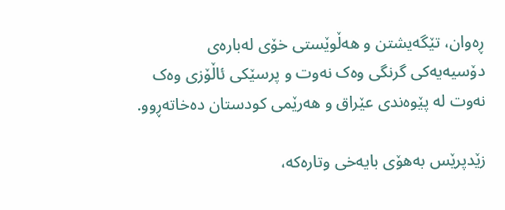ڕەوان، تێگەیشتن و هەڵوێستی خۆی لەبارەی دۆسیەیەکی گرنگی وەک نەوت و پرسێکی ئاڵۆزی وەک نەوت لە پێوەندی عێراق و هەرێمی کودستان دەخاتەڕوو.

زێدپرێس بەهۆی بایەخی وتارەکە،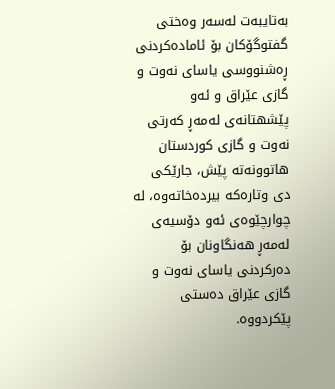بەتایبەت لەسەر وەختی گفتوگۆکان بۆ ئامادەکردنی ڕەشنووسی یاسای نەوت و گازی عێراق و ئەو پێشهتانەی لەمەڕ کەرتی نەوت و گازی کوردستان هاتوونەتە پێش، جارێکی دی وتارەکە بیردەخاتەوە، لە چوارچێوەی ئەو دۆسیەی لەمەڕ هەنگاونان بۆ دەرکردنی یاسای نەوت و گازی عێراق دەستی پێکردووە.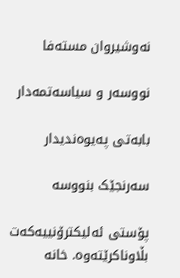نه‌وشیروان مسته‌فا

نووسه‌ر و سیاسه‌تمه‌دار

بابه‌تی په‌یوه‌ندیدار

سه‌رنجێک بنووسە

پۆستی ئەلیکترۆنییەکەت بڵاوناکرێتەوە. خانە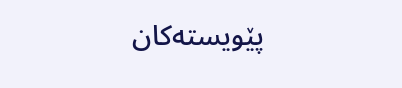پێویستەکان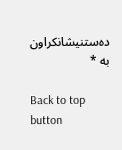دەستنیشانکراون بە *

Back to top button